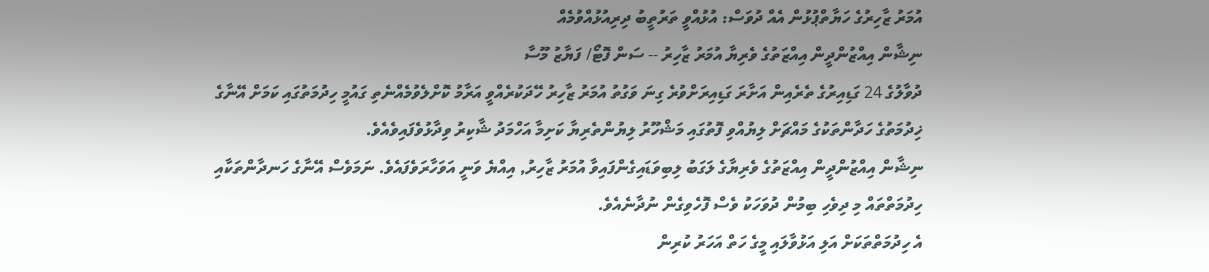އުމަރު ޒާހިރުގެ ހަޔާތްޕުޅުން އެއް ދުވަސް: އުޅުއްވީ ތަރުތީބު ދިރިއުޅުއްވުމެއް
ނިޝާން އިއްޒުންދީން އިއްޒަތުގެ ވެރިޔާ އުމަރު ޒާހިރު -- ސަން ފޮޓޯ/ ފަޔާޒު މޫސާ
ދުވާލުގެ 24 ގަޑިއިރުގެ ތެރެއިން އަށާރަ ގަޑިއިރަށްވުރެ ގިނަ ވަގުތު އުމަރު ޒާހިރު ހޭދަކުރެއްވީ އަރާމު ކޮށްލެވުމެއްނެތި ގައުމީ ހިދުމަތުގައި ކަމަށް އޭނާގެ ޚިދުމަތުގެ ހަދާންތަކުގެ މައްޗަށް ލިޔުއްވި ފޮތުގައި މަޝްހޫރު ލިޔުންތެރިޔާ ކަށިމާ އަހްމަދު ޝާކިރު ވިދާޅުވެފައިވެއެވެ.
ނިޝާން އިއްޒުންދީން އިއްޒަތުގެ ވެރިޔާގެ ލަގަބު ލިބިވަޑައިގެންފައިވާ އުމަރު ޒާހިރު, އިއްޔެ ވަނީ އަވަހާރަވެފައެވެ. ނަމަވެސް އޭނާގެ ހަނދާންތަކާއި ހިދުމަތްތައް މި ދިވެހި ބިމުން ދުވަހަކު ވެސް ފޮހެވިގެން ނުދާނެއެވެ.
އެ ހިދުމަތްތަކަށް އަލި އަޅުވާލައި މީގެ ހަތް އަހަރު ކުރިން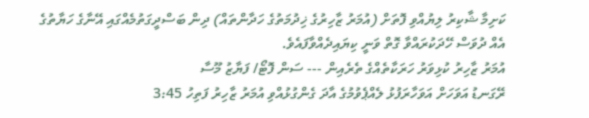ކަށިމާ ޝާކިރު ލިޔުއްވި ފޮތަށް (އުމަރު ޒާހިރުގެ ޚިދުމަތުގެ ހަދާންތައް) ދިން ބަސްދީގަތުމެއްގައި އޭނާގެ ހަޔާތުގެ އެއް ދުވަސް ހޭދަކުރައްވާ ގޮތް ވަނީ ކިޔައިދެއްވާފައެވެ.
އުމަރު ޒާހިރު ކުޅިވަރު ހަރަކާތެއްގެ ތެރެއިން --- ސަން ފޮޓޯ/ ފަޔާޒު މޫސާ
ރޭގަނޑު އަވަހަށް އަވަހާރަފުޅު ލެއްޕެވުމުގެ އާދަ ގެންގުޅުއްވި އުމަރު ޒާހިރު ފަތިހު 3:45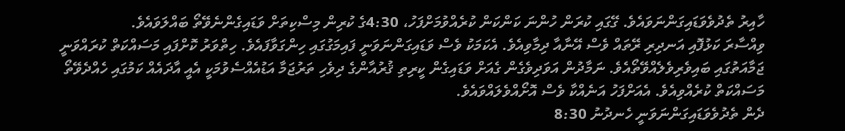ހާއިރު ތެދުވެވަޑައިގަންނަވައެވެ. ގޭގައި ކުރަން ހުންނަ ކަންކަން ކުރެއްވުމަށްފަހު، 4:30ގެ ކުރިން މިސްކިތަށް ވަޑައިގެންނެވޭތޯ ބައްލަވައެވެ.
ވިއްސާރަ ކަޅުފޮއި އަނދިރި ރޭތައް ވެސް އޭނާއާ ދިމާވިއެވެ. އެކަމަކު ވެސް ވަޑައިގަންނަވަނީ ފައިމަގުގައި ހިންގަވާފައެވެ. ހިތްވަރު ކޮށްފައި މަސައްކަތް ކުރައްވަނީ ޖަމާއަތުގައި ބައިވެރިވެލެއްވޭތޯއެވެ. ނަމާދުން އަވަދިވެގެން ގެއަށް ވަޑައިގެން ކީރިތި ޤުރުއާންގެ ދިވެހި ތަރުޖަމާ އަޑުއެއްސެވުމަކީ އެއީ އާދައެއް ކަމުގައި ހެއްދެވޭތޯ މަސައްކަތް ކުރެއްވިއެވެ. އެއަށްފަހު އަނެއްކާ ވެސް އޮށޯއްވެލައްވައެވެ.
ދެން ތެދުވެވަޑައިގަންނަވަނީ ހެނދުނު 8:30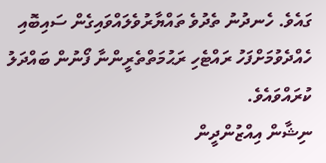ގައެވެ. ހެނދުނު ތެދުވެ ތައްޔާރުވެލައްވައިގެން ސައިބޮއި ހެއްދެވުމަށްފަހު ރައްޓެހި ރަޙުމަތްތެރީންނާ ފޯނުން ބައްދަލު ކުރައްވައެވެ.
ނިޝާން އިއްޒުންދީން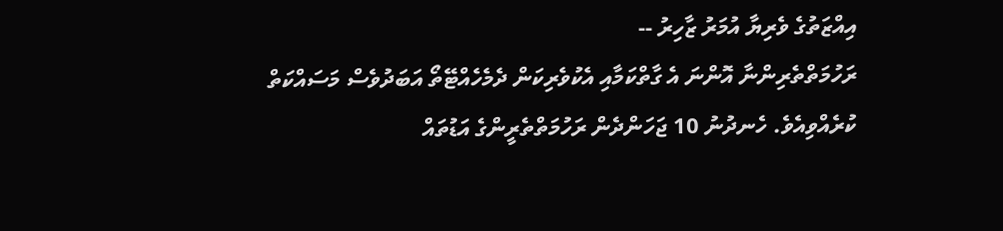އިއްޒަތުގެ ވެރިޔާ އުމަރު ޒާހިރު --
ރަހުމަތްތެރިންނާ އޮންނަ އެ ގާތްކަމާއި އެކުވެރިކަން ދެމެހެއްޓޭތޯ އަބަދުވެސް މަސައްކަތް ކުރެއްވިއެވެ. ހެނދުނު 10 ޖަހަންދެން ރަހުމަތްތެރީންގެ އަޑުތައް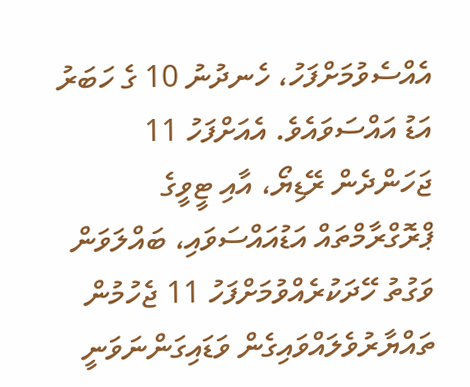އެއްސެވުމަށްފަހު، ހެނދުނު 10 ގެ ހަބަރު އަޑު އައްސަވައެވެ. އެއަށްފަހު 11 ޖަހަންދެން ރޭޑިޔޯ، އާއި ޓީވީގެ ޕްރޮގްރާމްތައް އަޑުއައްސަވައި، ބައްލަވަން ވަގުތު ހޭދަކުރެއްވުމަށްފަހު 11 ޖެހުމުން ތައްޔާރުވެލައްވައިގެން ވަޑައިގަންނަވަނީ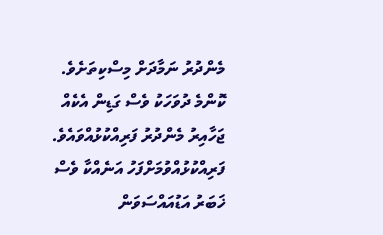މެންދުރު ނަމާދަށް މިސްކިތަށެވެ.
ކޮންމެ ދުވަހަކު ވެސް ގަޑިން އެކެއް ޖަހާއިރު މެންދުރު ފަރިއްކުޅުއްވައެވެ. ފަރިއްކުޅުއްވުމަށްފަހު އަނެއްކާ ވެސް ޚަބަރު އަޑުއައްސަވަން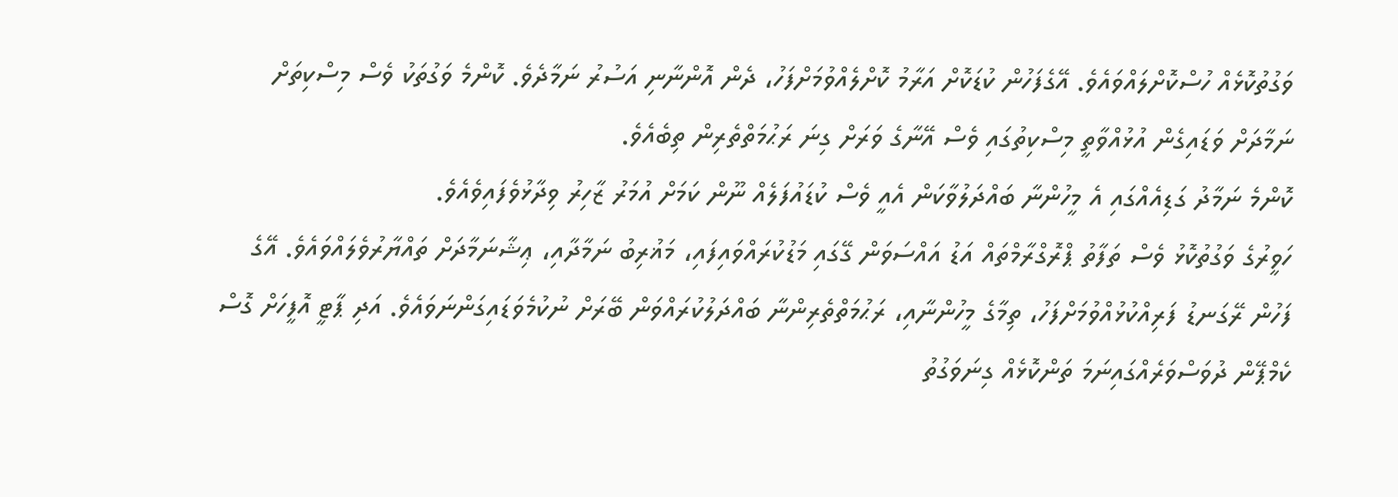ވަގުތުކޮޅެއް ހުސްކޮށްލައްވައެވެ. އޭގެފަހުން ކުޑަކޮށް އަރާމު ކޮށްލެއްވުމަށްފަހު، ދެން އޮންނާނި އަސުރު ނަމާދެވެ. ކޮންމެ ވަގުތަކު ވެސް މިސްކިތަށް ނަމާދަށް ވަޑައިގެން އުޅުއްވާތީ މިސްކިތުގައި ވެސް އޭނާގެ ވަރަށް ގިނަ ރަޙުމަތްތެރިން ތިބެއެވެ.
ކޮންމެ ނަމާދު ގަޑިއެއްގައި އެ މީހުންނާ ބައްދަލުވާކަން އެއީ ވެސް ކުޑައުފަލެއް ނޫން ކަމަށް އުމަރު ޒާހިރު ވިދާޅުވެފައިވެއެވެ.
ހަވީރުގެ ވަގުތުކޮޅު ވެސް ތަފާތު ޕްރޮގްރާމްތައް އަޑު އައްސަވަން ގޭގައި މަޑުކުރައްވައިފައި، މަޣުރިބު ނަމާދާއި، ޢިޝާނަމާދަށް ތައްޔާރުވެލައްވައެވެ. އޭގެ ފަހުން ރޭގަނޑު ފަރިއްކުޅުއްވުމަށްފަހު، ތިމާގެ މީހުންނާއި، ރަޙުމަތްތެރިންނާ ބައްދަލުކުރައްވަން ބޭރަށް ނުކުމެވަޑައިގަންނަވައެވެ. އަދި ޕާޓީ އޮފީހަށް ގޮސް ކެމްޕޭން ދުވަސްވަރެއްގައިނަމަ ތަންކޮޅެއް ގިނަވަގުތު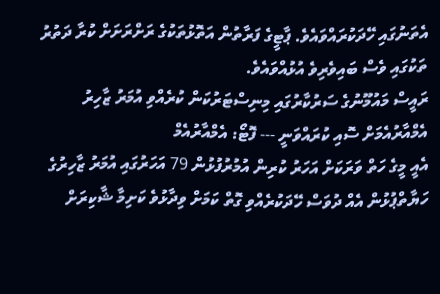އެތަނުގައި ހޭދަކުރައްވައެވެ. ޕާޓީގެ ފަރާތުން އަތޮޅުތަކުގެ ރަށްރަށަށް ކުރާ ދަތުރު ތަކުގައި ވެސް ބައިވެރިވެ އުޅުއްވައެވެ.
ރައީސް މައުމޫނުގެ ސަރުކާރުގައި މިނިސްޓަރުކަން ކުރެއްވި އުމަރު ޒާހިރު އެމްއާރުއެމަށް ސޮއި ކުރައްވަނީ --- ފޮޓޯ: އެމްއާރުއެމް
އެއީ މީގެ ހަތް ވަރަކަށް އަހަރު ކުރިން އުމުރުފުޅުން 79 އަހަރުގައި އުމަރު ޒާހިރުގެ ހަޔާތްޕުޅުން އެއް ދުވަސް ހޭދަކުރެއްވި ގޮތް ކަމަށް ވިދާޅުވެ ކަށިމާ ޝާކިރަށް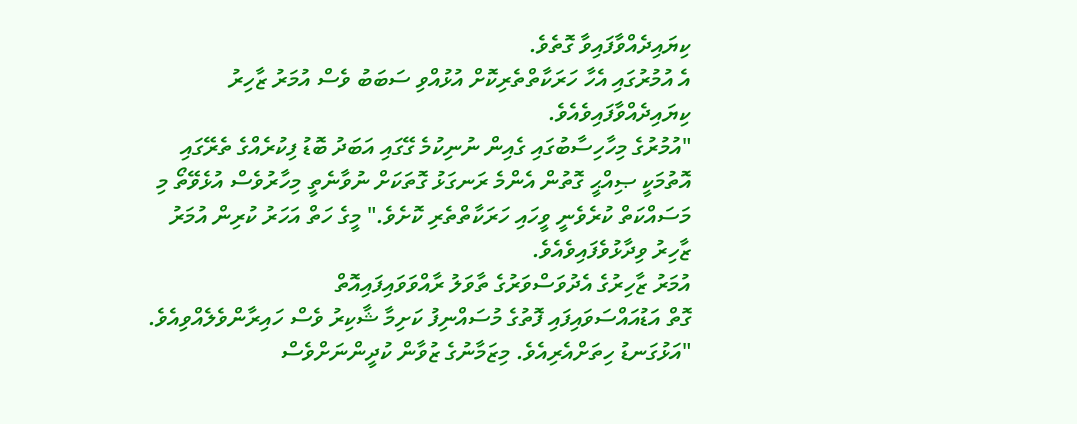ކިޔައިދެއްވާފައިވާ ގޮތެވެ.
އެ އުމުރުގައި އެހާ ހަރަކާތްތެރިކޮށް އުޅުއްވި ސަބަބު ވެސް އުމަރު ޒާހިރު ކިޔައިދެއްވާފައިވެއެވެ.
"އުމުރުގެ މިހާހިސާބުގައި ގެއިން ނުނިކުމެ ގޭގައި އަބަދު ބޮޑު ފިކުރެއްގެ ތެރޭގައި އޮތުމަކީ ޞިއްޙީ ގޮތުން އެންމެ ރަނގަޅު ގޮތަކަށް ނުވާނެތީ މިހާރުވެސް އުޅެވޭތޯ މި މަސައްކަތް ކުރެވެނީ ވީހައި ހަރަކާތްތެރި ކޮށެވެ." މީގެ ހަތް އަހަރު ކުރިން އުމަރު ޒާހިރު ވިދާޅުވެފައިވެއެވެ.
އުމަރު ޒާހިރުގެ އެދުވަސްވަރުގެ ތާވަލު ރާއްވަވައިފައިއޮތް
ގޮތް އަޑުއައްސަވައިފައި ފޮތުގެ މުސައްނިފު ކަށިމާ ޝާކިރު ވެސް ހައިރާންވެލެއްވިއެވެ.
"އަޅުގަނޑު ހިތަށްއެރިއެވެ. މިޒަމާނުގެ ޒުވާން ކުދީންނަށްވެސް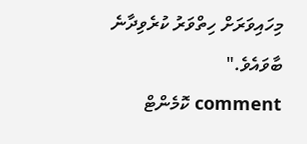މިހައިވަރަށް ހިތްވަރު ކުރެވިދާނެ ބާވައެވެ."
comment ކޮމެންޓް